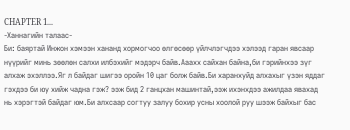CHAPTER 1...
-Ханнагийн талаас-
Би: баяртай Инжон хэмээн хананд хормогчоо өлгөсөөр үйлчлэгчдээ хэлээд гаран явсаар нүүрийг минь зөөлөн салхи илбэхийг мэдэрч байв.Ааахх сайхан байна,би гэрийнхээ зүг алхаж эхэллээ.Яг л байдаг шигээ оройн 10 цаг болж байв.Би харанхуйд алхахыг үзэн яддаг гэхдээ би юу хийж чадна гэж? ээж бид 2 ганцхан машинтай,ээж ихэнхдээ ажилдаа явахад нь хэрэгтэй байдаг юм.Би алхсаар согтуу залуу бохир усны хоолой руу шээж байхыг бас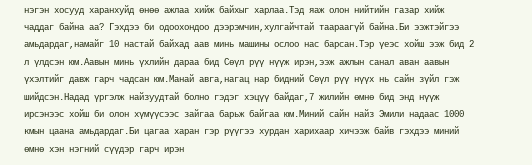нэгэн хосууд харанхуйд өнөө ажлаа хийж байхыг харлаа.Тэд яаж олон нийтийн газар хийж чаддаг байна аа? Гэхдээ би одоохондоо дээрэмчин,хулгайчтай таараагүй байна.Би ээжтэйгээ амьдардаг,намайг 10 настай байхад аав минь машины ослоо нас барсан.Тэр үеэс хойш ээж бид 2 л үлдсэн юм.Аавын минь үхлийн дараа бид Сөүл рүү нүүж ирэн,ээж ажлын санал аван аавын үхэлтийг давж гарч чадсан юм.Манай авга,нагац нар бидний Сөүл рүү нүүх нь сайн зүйл гэж шийдсэн.Надад үргэлж найзуудтай болно гэдэг хэцүү байдаг,7 жилийн өмнө бид энд нүүж ирсэнээс хойш би олон хүмүүсээс зайгаа барьж байгаа юм.Миний сайн найз Эмили надаас 1000 кмын цаана амьдардаг.Би цагаа харан гэр рүүгээ хурдан харихаар хичээж байв гэхдээ миний өмнө хэн нэгний сүүдэр гарч ирэн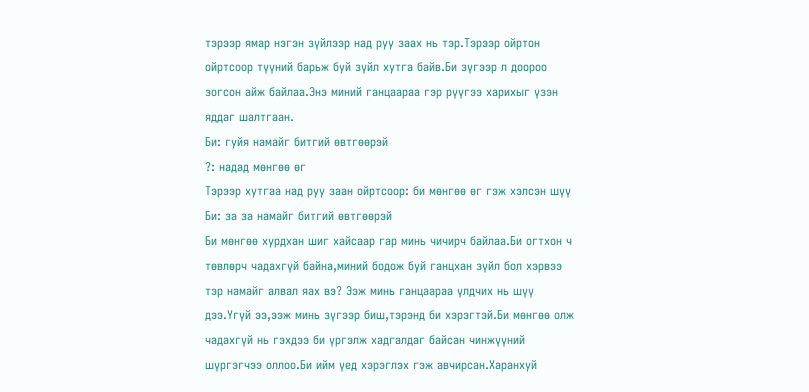тэрээр ямар нэгэн зүйлээр над руу заах нь тэр.Тэрээр ойртон ойртсоор түүний барьж буй зүйл хутга байв.Би зүгээр л доороо зогсон айж байлаа.Энэ миний ганцаараа гэр рүүгээ харихыг үзэн яддаг шалтгаан.
Би: гуйя намайг битгий өвтгөөрэй
?: надад мөнгөө өг
Тэрээр хутгаа над руу заан ойртсоор: би мөнгөө өг гэж хэлсэн шүү
Би: за за намайг битгий өвтгөөрэй
Би мөнгөө хурдхан шиг хайсаар гар минь чичирч байлаа.Би огтхон ч төвлөрч чадахгүй байна,миний бодож буй ганцхан зүйл бол хэрвээ тэр намайг алвал яах вэ? Ээж минь ганцаараа үлдчих нь шүү дээ.Үгүй ээ,ээж минь зүгээр биш,тэрэнд би хэрэгтэй.Би мөнгөө олж чадахгүй нь гэхдээ би үргэлж хадгалдаг байсан чинжүүний шүргэгчээ оллоо.Би ийм үед хэрэглэх гэж авчирсан.Харанхуй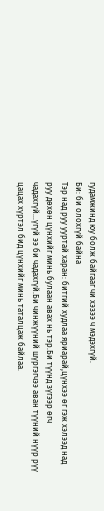гудамжинд юу болж байгааг чи хэзээ ч мэдэхгүй.
Би: би олохгүй байна
Тэр над руу ууртай харан: битгий худлаа яриарай,цүнхээ өг гэж хэлээд над руу дөхөн цүнхийг минь булаан авах нь тэр.Би түүнд зүгээр өгч чадахгүй...үгүй ээ би чадахгүй.Би чинжүүний шүргэгчээ аван түүний нүүр рүү цацах хүртэл бид цүнхийг минь таталцаж байлаа.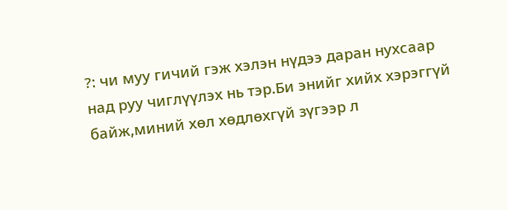?: чи муу гичий гэж хэлэн нүдээ даран нухсаар над руу чиглүүлэх нь тэр.Би энийг хийх хэрэггүй байж,миний хөл хөдлөхгүй зүгээр л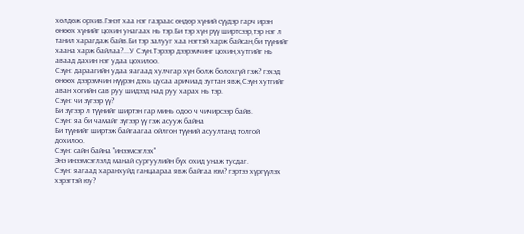хөлдөж орхив.Гэнэт хаа нэг газраас өндөр хүний сүүдэр гарч ирэн өнөөх хүнийг цохин унагаах нь тэр.Би тэр хүн рүү ширтсээр,тэр нэг л танил харагдаж байв.Би тэр залууг хаа нэгтэй харж байсан,би түүнийг хаана харж байлаа?...У Сэүн.Тэрээр дээрэмчинг цохин,хутгийг нь аваад дахин нэг удаа цохилоо.
Сэүн: дараагийн удаа яагаад хулчгар хүн болж болохгүй гэж? гэхэд өнөөх дээрэмчин нүүрэн дэхь цусаа аричиад зугтан явж,Сэүн хутгийг аван хогийн сав руу шидээд над руу харах нь тэр.
Сэүн: чи зүгээр үү?
Би зүгээр л түүнийг ширтэн гар минь одоо ч чичирсээр байв.
Сэүн: яа би чамайг зүгээр үү гэж асууж байна
Би түүнийг ширтэж байгаагаа ойлгон түүний асуултанд толгой дохилоо.
Сэүн: сайн байна "инээмсэглэх"
Энэ инээмсэглэлд манай сургуулийн бүх охид унаж тусдаг.
Сэүн: яагаад харанхуйд ганцаараа явж байгаа юм? гэртээ хүргүүлэх хэрэгтэй юу?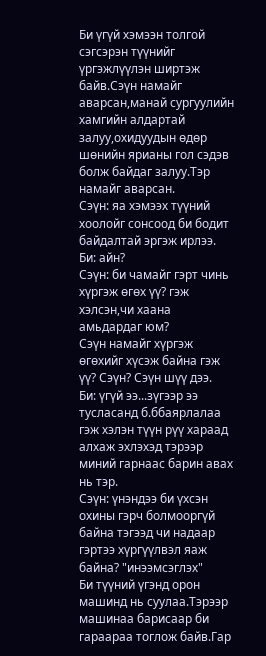Би үгүй хэмээн толгой сэгсэрэн түүнийг үргэжлүүлэн ширтэж байв.Сэүн намайг аварсан,манай сургуулийн хамгийн алдартай залуу,охидуудын өдөр шөнийн ярианы гол сэдэв болж байдаг залуу.Тэр намайг аварсан.
Сэүн: яа хэмээх түүний хоолойг сонсоод би бодит байдалтай эргэж ирлээ.
Би: айн?
Сэүн: би чамайг гэрт чинь хүргэж өгөх үү? гэж хэлсэн,чи хаана амьдардаг юм?
Сэүн намайг хүргэж өгөхийг хүсэж байна гэж үү? Сэүн? Сэүн шүү дээ.
Би: үгүй ээ...зүгээр ээ тусласанд б.ббаярлалаа гэж хэлэн түүн рүү хараад алхаж эхлэхэд тэрээр миний гарнаас барин авах нь тэр.
Сэүн: үнэндээ би үхсэн охины гэрч болмооргүй байна тэгээд чи надаар гэртээ хүргүүлвэл яаж байна? "инээмсэглэх"
Би түүний үгэнд орон машинд нь суулаа.Тэрээр машинаа барисаар би гараараа тоглож байв.Гар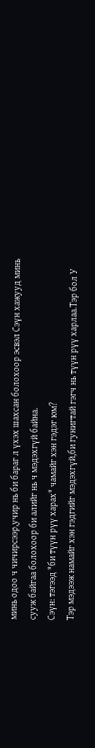минь одоо ч чичирсээр,учир нь би бараг л үхэх шахсан болохоор эсвэл Сэүн хажууд минь сууж байгаа болохоор би алийг нь ч мэдэхгүй байна.
Сэүн: тэгээд "би түүн рүү харах" чамайг хэн гэдэг юм?
Тэр мэдээж намайг хэн гэдгийг мэдэхгүй,би гунигтай гэгч нь түүн рүү харлаа.Тэр бол У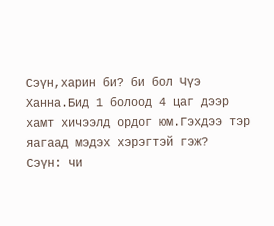Сэүн,харин би? би бол Чүэ Ханна.Бид 1 болоод 4 цаг дээр хамт хичээлд ордог юм.Гэхдээ тэр яагаад мэдэх хэрэгтэй гэж?
Сэүн: чи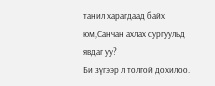танил харагдаад байх юм,Санчан ахлах сургуульд явдаг уу?
Би зүгээр л толгой дохилоо.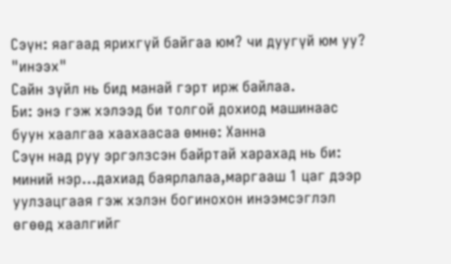Сэүн: яагаад ярихгүй байгаа юм? чи дуугүй юм уу? "инээх"
Сайн зүйл нь бид манай гэрт ирж байлаа.
Би: энэ гэж хэлээд би толгой дохиод машинаас буун хаалгаа хаахаасаа өмнө: Ханна
Сэүн над руу эргэлзсэн байртай харахад нь би: миний нэр...дахиад баярлалаа,маргааш 1 цаг дээр уулзацгаая гэж хэлэн богинохон инээмсэглэл өгөөд хаалгийг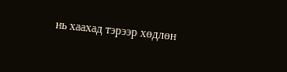нь хаахад тэрээр хөдлөн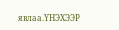явлаа.ҮНЭХЭЭР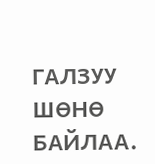ГАЛЗУУ ШӨНӨ БАЙЛАА.